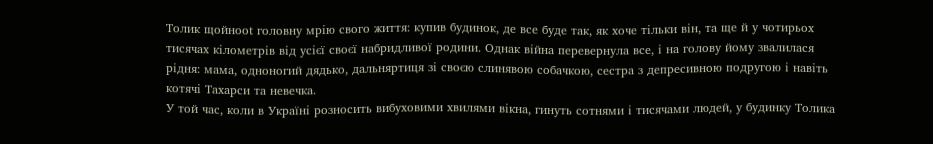Толик щойноot головну мрію свого життя: купив будинок, де все буде так, як хоче тільки він, та ще й у чотирьох тисячах кілометрів від усієї своєї набридливої родини. Однак війна перевернула все, і на голову йому звалилася рідня: мама, одноногий дядько, дальняртиця зі своєю слинявою собачкою, сестра з депресивною подругою і навіть котячі Taхарси та невечка.
У той час, коли в Україні розносить вибуховими хвилями вікна, гинуть сотнями і тисячами людей, у будинку Толика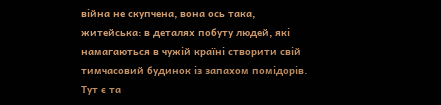війна не скупчена, вона ось така, житейська: в деталях побуту людей, які намагаються в чужій країні створити свій тимчасовий будинок із запахом помідорів. Тут є та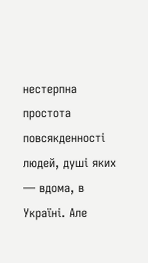нестерпна простота повсякденності людей, душі яких — вдома, в Україні. Але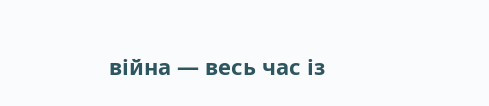війна — весь час із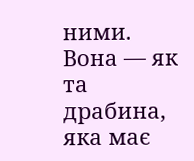ними. Вона — як та драбина, яка має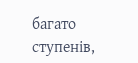багато ступенів,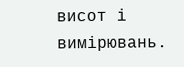висот і вимірювань.